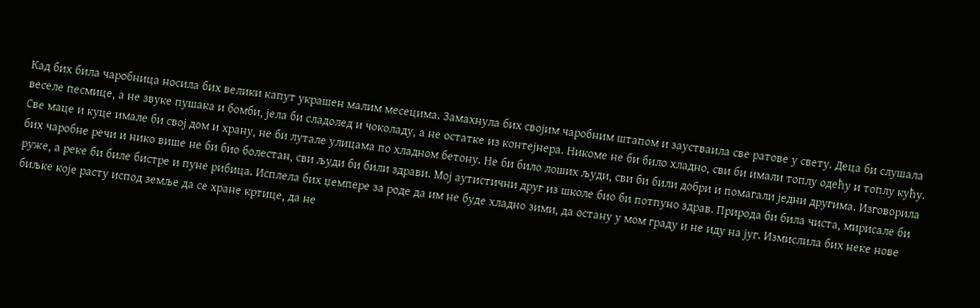Кад бих била чаробница носила бих велики капут украшен малим месецима. Замахнула бих својим чаробним штапом и заустваила све ратове у свету. Деца би слушала веселе песмице, а не звуке пушака и бомби, јела би сладолед и чоколаду, а не остатке из контејнера. Никоме не би било хладно, сви би имали топлу одећу и топлу кућу. Све маце и куце имале би свој дом и храну, не би лутале улицама по хладном бетону. Не би било лоших људи, сви би били добри и помагали једни другима. Изговорила бих чаробне речи и нико више не би био болестан, сви људи би били здрави. Мој аутистични друг из школе био би потпуно здрав. Природа би била чиста, мирисале би руже, а реке би биле бистре и пуне рибица. Исплела бих џемпере за роде да им не буде хладно зими, да остану у мом граду и не иду на југ. Измислила бих неке нове биљке које расту испод земље да се хране кртице, да не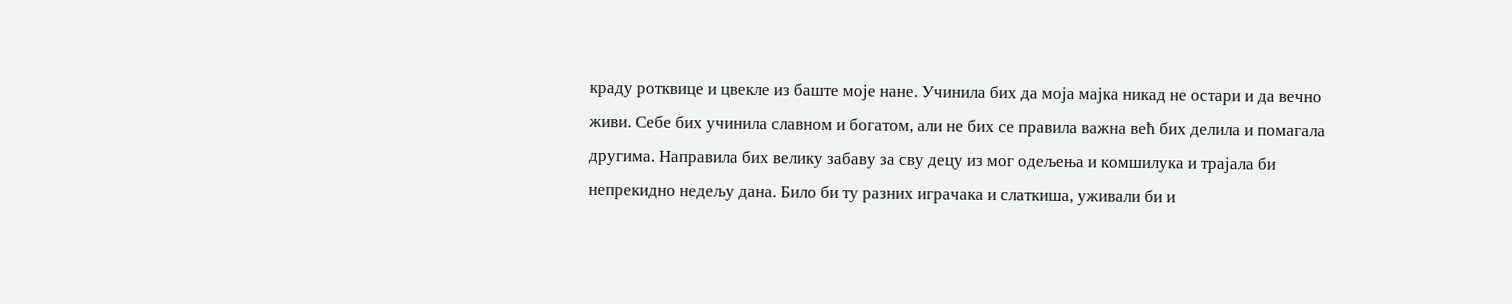краду ротквице и цвекле из баште моје нане. Учинила бих да моја мајка никад не остари и да вечно живи. Себе бих учинила славном и богатом, али не бих се правила важна већ бих делила и помагала другима. Направила бих велику забаву за сву децу из мог одељења и комшилука и трајала би непрекидно недељу дана. Било би ту разних играчака и слаткиша, уживали би и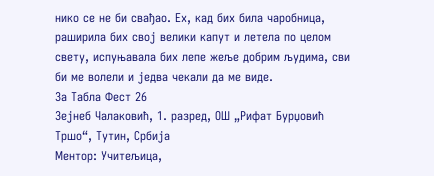нико се не би свађао. Ех, кад бих била чаробница, раширила бих свој велики капут и летела по целом свету, испуњавала бих лепе жеље добрим људима, сви би ме волели и једва чекали да ме виде.
За Табла Фест 26
Зејнеб Чалаковић, 1. разред, ОШ „Рифат Бурџовић Тршо“, Тутин, Србија
Ментор: Учитељица,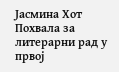Јасмина Хот
Похвала за литерарни рад у првој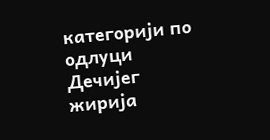категорији по одлуци Дечијег жирија